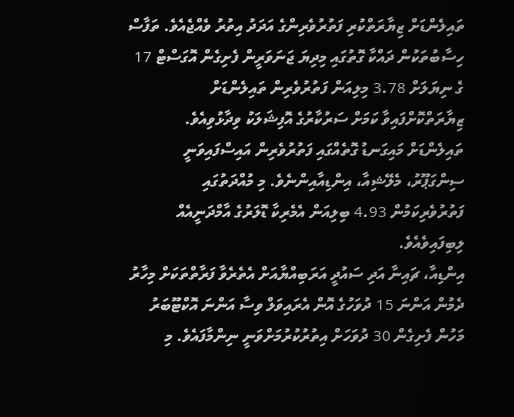ތައިލެންޑަށް ޒިޔާރަތްކުރި ފަތުރުވެރިންގެ އަދަދު އިތުރު ވެއްޖެއެވެ. ތަފާސް ހިސާބުތަކުން ދައްކާ ގޮތުގައި މިދިޔަ ޖަނަވަރީން ފެށިގެން އޮގަސްޓް 17 ގެ ނިޔަލަށް 3.78 މިލިއަން ފަތުރުވެރިން ތައިލެންޑަށް ޒިޔާރަތްކޮށްފައިވާ ކަމަށް ސަރުކާރުގެ އޮފިޝަލަކު ވިދާޅުވިއެވެ.
ތައިލެންޑަށް މައިގަނޑު ގޮތެއްގައި ފަތުރުވެރިން އައިސްފައިވަނީ ސިންގަޕޫރު، މެލޭޝިއާ، އިންޑިއާއިންނެވެ. މި މުއްދަތުގައި ފަތުރުވެރިކަމުން 4.93 ބިލިއަން އެމެރިކާ ޑޮލަރުގެ އާމްދަނީއެއް ލިބިފައިވެއެވެ.
އިންޑިއާ، ޗައިނާ އަދި ސައުދީ އަރަބިއްޔާއަށް އެތެރެވާ ފަރާތްތަކަށް މިހާރު ދެމުން އަންނަ 15 ދުވަހުގެ އޮން އެރައިވަލް ވިސާ އަންނަ އޮކްޓޫބަރު މަހުން ފެށިގެން 30 ދުވަހަށް އިތުރުކުރުމަށްވަނީ ނިންމާފައެވެ. މި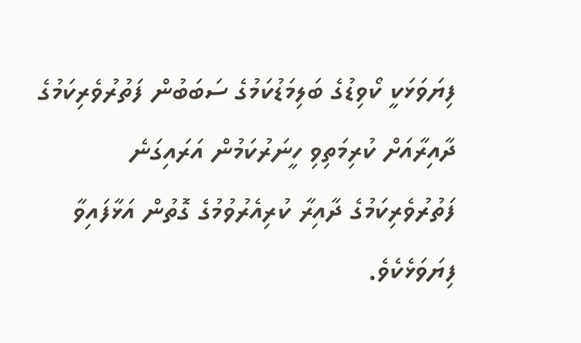ފިޔަވަޅަކީ ކޯވިޑުގެ ބަލިމަޑުކަމުގެ ސަބަބުން ފަތުރުވެރިކަމުގެ ދާއިރާއަށް ކުރިމަތިވި ހީނަރުކަމުން އަރައިގަނެ ފަތުރުވެރިކަމުގެ ދާއިރާ ކުރިއެރުވުމުގެ ގޮތުން އަޅާފައިވާ ފިޔަވަޅެކެވެ.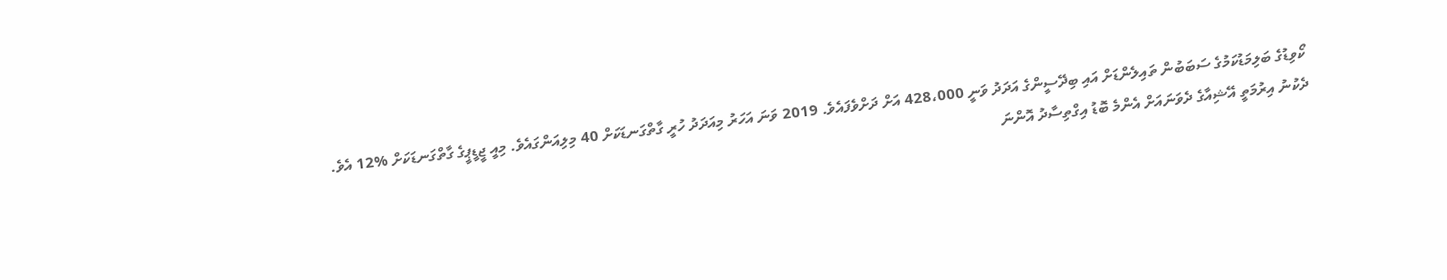ކޯވިޑުގެ ބަލިމަޑުކަމުގެ ސަބަބުން ތައިލެންޑަށް އައި ބިދޭސީންގެ އަދަދު ވަނީ 428،000 އަށް ދަށްވެފައެވެ. 2019 ވަނަ އަހަރު މިއަދަދު ހުރީ ގާތްގަނޑަކަށް 40 މިލިއަންގައެވެ. މިއީ ޖީޑީޕީގެ ގާތްގަނޑަކަށް %12 އެވެ.
ދެކުނު އިރުމަތީ އޭޝިއާގެ ދެވަނައަށް އެންމެ ބޮޑު އިގްތިސާދު އޮންނަ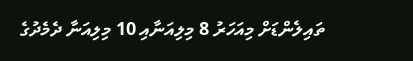ތައިލެންޑަށް މިއަހަރު 8 މިލިއަނާއި 10 މިލިއަނާ ދެމެދުގެ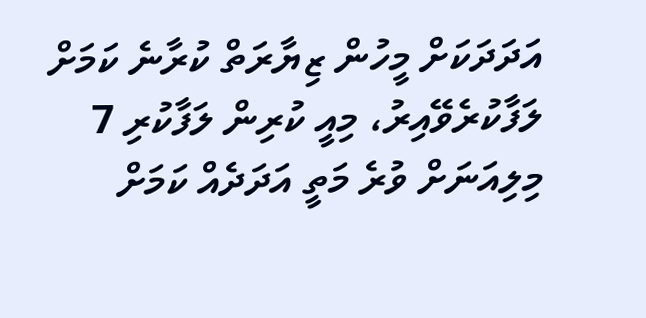އަދަދަކަށް މީހުން ޒިޔާރަތް ކުރާނެ ކަމަށް ލަފާކުރެވޭއިރު، މިއީ ކުރިން ލަފާކުރި 7 މިލިއަނަށް ވުރެ މަތީ އަދަދެއް ކަމަށް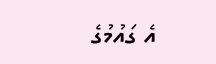އެ ގައުމުގެ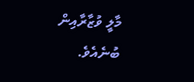މާލީ ވުޒާރާއިން ބުނެއެވެ.